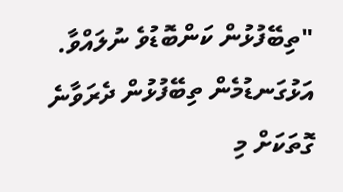"ތިބޭފުޅުން ކަންބޮޑުވެ ނުލައްވާ. އަޅުގަނޑުމެން ތިބޭފުޅުން ދެރަވާނެ ގޮތަކަށް މި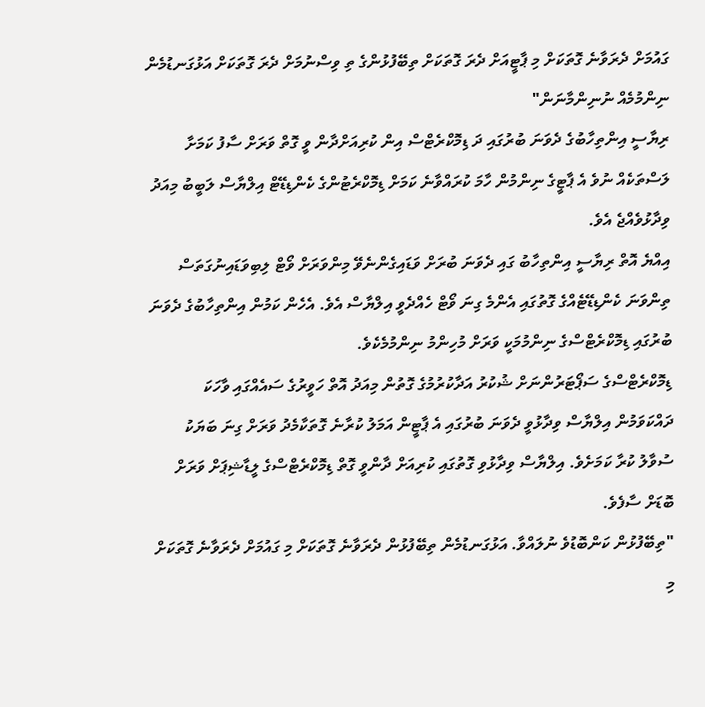ގައުމަށް ދެރަވާނެ ގޮތަކަށް މި ޕާޓީއަށް ދެރަ ގޮތަކަށް ތިބޭފުޅުންގެ ތި ވިސްނުމަށް ދެރަ ގޮތަކަށް އަޅުގަނޑުމެން ނިންމުމެއް ނުނިންމާނަން"
ރިޔާސީ އިންތިހާބުގެ ދެވަނަ ބުރުގައި ދަ ޑިމޮކްރެޓްސް އިން ކުރިއަށްދާން ވީ ގޮތް ވަރަށް ސާފު ކަމަށާ ލަސްތަކެއް ނުވެ އެ ޕާޓީގެ ނިންމުން ހާމަ ކުރައްވާނެ ކަމަށް ޑިމޮކްރެޓުންގެ ކެންޑިޑޭޓް އިލްޔާސް ލަބީބު މިއަދު ވިދާޅުވެއްޖެ އެވެ.
އިއްޔެ އޮތް ރިޔާސީ އިންތިހާބު ގައި ދެވަނަ ބުރަށް ވަޑައިގެންނެވޭ މިންވަރަށް ވޯޓް ލިބިވަޑައިނުގަތަސް ތިންވަނަ ކެންޑިޑޭޓެއްގެ ގޮތުގައި އެންމެ ގިނަ ވޯޓް ހެއްދެވީ އިލްޔާސް އެވެ. އެހެން ކަމުން އިންތިހާބުގެ ދެވަނަ ބުރުގައި ޑިމޮކްރެޓްސްގެ ނިންމުމަކީ ވަރަށް މުހިންމު ނިންމުމެކެވެ.
ޑިމޮކްރެޓްސްގެ ސަޕޯޓަރުންނަށް ޝުކުރު އަދާކުރުމުގެ ގޮތުން މިއަދު އޮތް ހަވީރުގެ ސައެއްގައި ވާހަކަ ދައްކަވަމުން އިލްޔާސް ވިދާޅުވީ ދެވަނަ ބުރުގައި އެ ޕާޓީން އަމަލު ކުރާނެ ގޮތަކާމެދު ވަރަށް ގިނަ ބަޔަކު ސުވާލު ކުރާ ކަމަށެވެ. އިލްޔާސް ވިދާޅުވި ގޮތުގައި ކުރިއަށް ދާންވީ ގޮތް ޑިމޮކްރެޓްސްގެ ލީޑާޝިޕަށް ވަރަށް ބޮޑަށް ސާފެވެ.
"ތިބޭފުޅުން ކަންބޮޑުވެ ނުލައްވާ. އަޅުގަނޑުމެން ތިބޭފުޅުން ދެރަވާނެ ގޮތަކަށް މި ގައުމަށް ދެރަވާނެ ގޮތަކަށް މި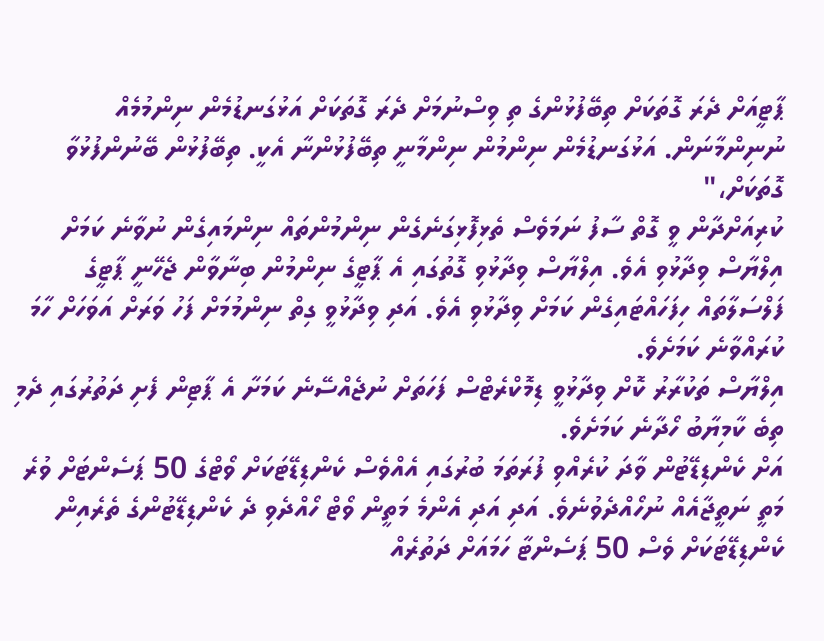ޕާޓީއަށް ދެރަ ގޮތަކަށް ތިބޭފުޅުންގެ ތި ވިސްނުމަށް ދެރަ ގޮތަކަށް އަޅުގަނޑުމެން ނިންމުމެއް ނުނިންމާނަން. އަޅުގަނޑުމެން ނިންމުން ނިންމާނީ ތިބޭފުޅުންނާ އެކީ. ތިބޭފުޅުން ބޭނުންފުޅުވާ ގޮތަކަށް،"
ކުރިއަށްދާން ވީ ގޮތް ސާފު ނަމަވެސް ތެޅިފޮޅިގަނެގެން ނިންމުންތައް ނިންމައިގެން ނުވާނެ ކަމަށް އިލްޔާސް ވިދާޅުވި އެވެ. އިލްޔާސް ވިދާޅުވި ގޮތުގައި އެ ޕާޓީގެ ނިންމުން ބިނާވާން ޖެހޭނީ ޕާޓީގެ ފަލްސަލާތައް ހިފަހައްޓައިގެން ކަމަށް ވިދާޅުވި އެވެ. އަދި ވިދާޅުވީ ގިތް ނިންމުމަށް ފަހު ވަރަށް އަވަހަށް ހާމަ ކުރައްވާނެ ކަމަށެވެ.
އިލްޔާސް ތަކުރާރު ކޮށް ވިދާޅުވީ ޑިމޮކްރެޓްސް ފަހަތަށް ނުޖެއްސޭނެ ކަމަށާ އެ ޕާޓިން ފެށި ދަތުރުގައި ދެމި ތިބެ ކާމިޔާބު ހޯދާނެ ކަމަށެވެ.
އަށް ކެންޑިޑޭޓުން ވާދަ ކުރެއްވި ފުރަތަމަ ބުރުގައި އެއްވެސް ކެންޑިޑޭޓަކަށް ވޯޓްގެ 50 ޕަސެންޓަށް ވުރެ މަތީ ނަތީޖާއެއް ނުހޯއްދެވުނެވެ. އަދި އަދި އެންމެ މަތީން ވޯޓް ހޯއްދެވި ދެ ކެންޑިޑޭޓުންގެ ތެރެއިން ކެންޑިޑޭޓަކަށް ވެސް 50 ޕަސެންޓާ ހަމައަށް ދަތުރެއް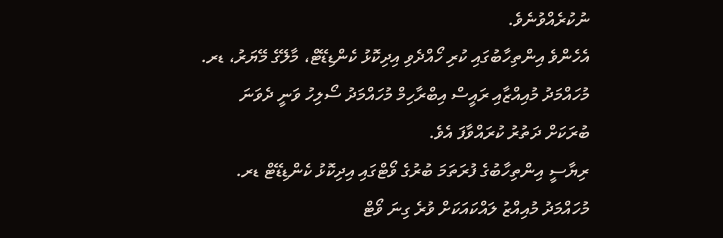ނުކުރެއްވުނެވެ.
އެހެންވެ އިންތިހާބުގައި ކުރި ހޯއްދެވި އިދިކޮޅު ކެންޑިޑޭޓް، މާލޭގެ މޭޔަރު، ޑރ. މުހައްމަދު މުއިއްޒާއި ރައީސް އިބްރާހިމް މުހައްމަދު ސޯލިހު ވަނީ ދެވަނަ ބުރަކަށް ދަތުރު ކުރައްވާފަ އެވެ.
ރިޔާސީ އިންތިހާބުގެ ފުރަތަމަ ބުރުގެ ވޯޓްގައި އިދިކޮޅު ކެންޑިޑޭޓް ޑރ. މުހައްމަދު މުއިއްޒު ލައްކައަކަށް ވުރެ ގިނަ ވޯޓް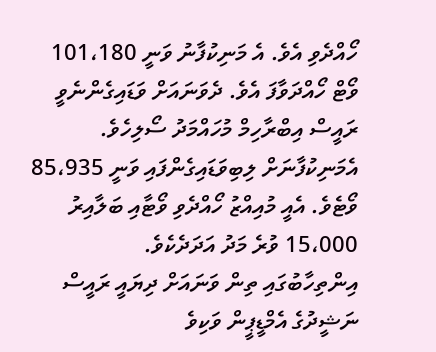ހޯއްދެވި އެވެ. އެ މަނިކުފާނު ވަނީ 101،180 ވޯޓް ހޯއްދަވާފަ އެވެ. ދެވަނައަށް ވަޑައިގެންނެވީ ރައީސް އިބްރާހިމް މުހައްމަދު ސޯލިހެވެ. އެމަނިކުފާނަށް ލިބިވަޑައިގެންފައި ވަނީ 85،935 ވޯޓެވެ. އެއީ މުއިއްޒު ހޯއްދެވި ވޯޓާއި ބަލާއިރު 15،000 ވުރެ މަދު އަދަދެކެވެ.
އިންތިހާބުގައި ތިން ވަނައަށް ދިޔައީ ރައީސް ނަޝީދުގެ އެމްޑީޕީން ވަކިވެ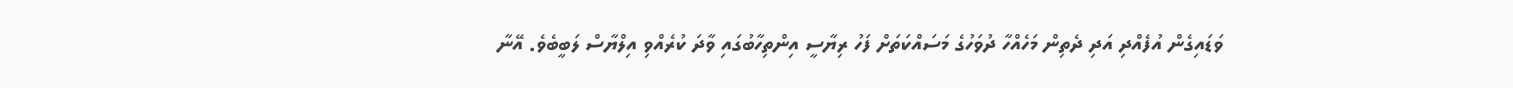ވަޑައިގެން އުފެއްދި އަދި ދެތިން މަހެއްހާ ދުވަހުގެ މަސައްކަތަށް ފަހު ރިޔާސީ އިންތިހާބުގައި ވާދަ ކުރެއްވި އިލްޔާސް ލަބީބެވެ. އޭނާ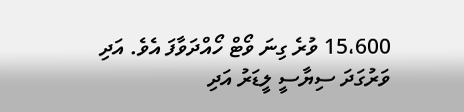15،600 ވުރެ ގިނަ ވޯޓް ހޯއްދަވާފަ އެވެ. އަދި ވަރުގަދަ ސިޔާސީ ލީޑަރު އަދި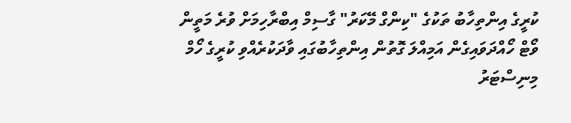ކުރީގެ އިންތިހާބު ތަކުގެ "ކިންގް މޭކަރު" ގާސިމް އިބްރާހިމަށް ވުރެ މަތީން ވޯޓް ހޯއްދަވައިގެން އަމިއްލަ ގޮތުން އިންތިހާބުގައި ވާދަކުރެއްވި ކުރީގެ ހޯމް މިނިސްޓަރު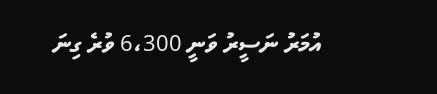އުމަރު ނަސީރު ވަނީ 6،300 ވުރެ ގިނަ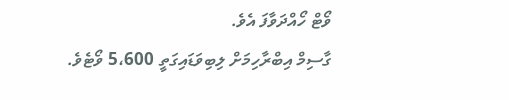ވޯޓް ހޯއްދަވާފަ އެވެ.
ގާސިމް އިބްރާހިމަށް ލިބިވަޑައިގަތީ 5،600 ވޯޓެވެ.